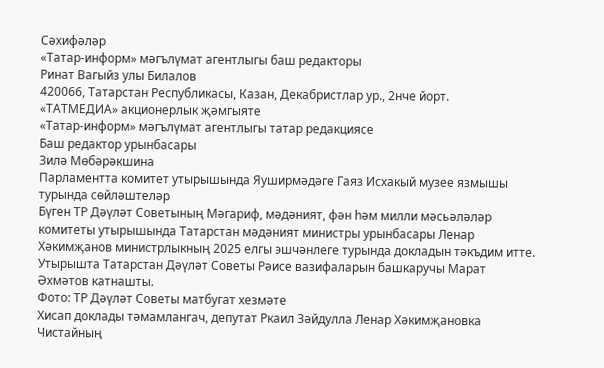Сәхифәләр
«Татар-информ» мәгълүмат агентлыгы баш редакторы
Ринат Вагыйз улы Билалов
420066, Татарстан Республикасы, Казан, Декабристлар ур., 2нче йорт.
«ТАТМЕДИА» акционерлык җәмгыяте
«Татар-информ» мәгълүмат агентлыгы татар редакциясе
Баш редактор урынбасары
Зилә Мөбәрәкшина
Парламентта комитет утырышында Яуширмәдәге Гаяз Исхакый музее язмышы турында сөйләштеләр
Бүген ТР Дәүләт Советының Мәгариф, мәдәният, фән һәм милли мәсьәләләр комитеты утырышында Татарстан мәдәният министры урынбасары Ленар Хәкимҗанов министрлыкның 2025 елгы эшчәнлеге турында докладын тәкъдим итте.
Утырышта Татарстан Дәүләт Советы Рәисе вазифаларын башкаручы Марат Әхмәтов катнашты.
Фото: ТР Дәүләт Советы матбугат хезмәте
Хисап доклады тәмамлангач, депутат Ркаил Зәйдулла Ленар Хәкимҗановка Чистайның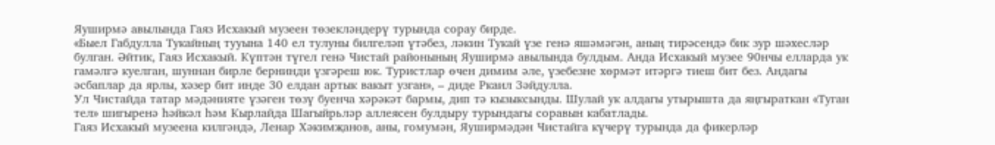Яуширмә авылында Гаяз Исхакый музеен төзекләндерү турында сорау бирде.
«Быел Габдулла Тукайның тууына 140 ел тулуны билгеләп үтәбез, ләкин Тукай үзе генә яшәмәгән, аның тирәсендә бик зур шәхесләр булган. Әйтик, Гаяз Исхакый. Күптән түгел генә Чистай районының Яуширмә авылында булдым. Анда Исхакый музее 90нчы елларда ук гамәлгә куелган, шуннан бирле бернинди үзгәреш юк. Туристлар өчен димим әле, үзебезне хөрмәт итәргә тиеш бит без. Андагы әсбаплар да ярлы, хәзер бит инде 30 елдан артык вакыт узган», – диде Ркаил Зәйдулла.
Ул Чистайда татар мәдәнияте үзәген төзү буенча хәрәкәт бармы, дип тә кызыксынды. Шулай ук алдагы утырышта да яңгыраткан «Туган тел» шигыренә һәйкәл һәм Кырлайда Шагыйрьләр аллеясен булдыру турындагы соравын кабатлады.
Гаяз Исхакый музеена килгәндә, Ленар Хәкимҗанов, аны, гомумән, Яуширмәдән Чистайга күчерү турында да фикерләр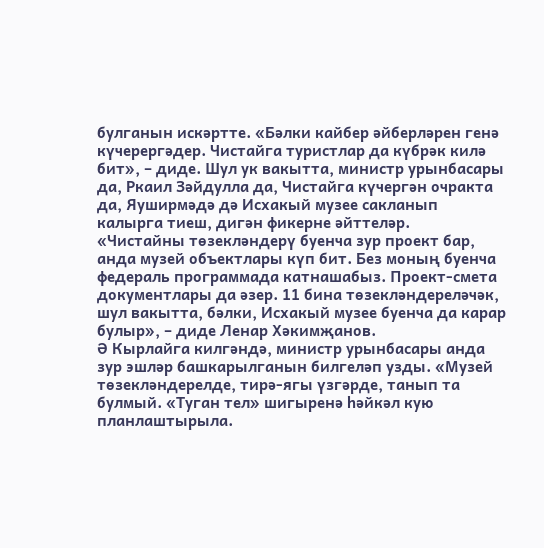булганын искәртте. «Бәлки кайбер әйберләрен генә күчерергәдер. Чистайга туристлар да күбрәк килә бит», – диде. Шул ук вакытта, министр урынбасары да, Ркаил Зәйдулла да, Чистайга күчергән очракта да, Яуширмәдә дә Исхакый музее сакланып калырга тиеш, дигән фикерне әйттеләр.
«Чистайны төзекләндерү буенча зур проект бар, анда музей объектлары күп бит. Без моның буенча федераль программада катнашабыз. Проект-смета документлары да әзер. 11 бина төзекләндереләчәк, шул вакытта, бәлки, Исхакый музее буенча да карар булыр», – диде Ленар Хәкимҗанов.
Ә Кырлайга килгәндә, министр урынбасары анда зур эшләр башкарылганын билгеләп узды. «Музей төзекләндерелде, тирә-ягы үзгәрде, танып та булмый. «Туган тел» шигыренә һәйкәл кую планлаштырыла.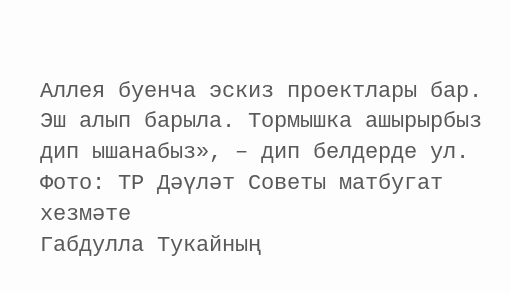Аллея буенча эскиз проектлары бар. Эш алып барыла. Тормышка ашырырбыз дип ышанабыз», – дип белдерде ул.
Фото: ТР Дәүләт Советы матбугат хезмәте
Габдулла Тукайның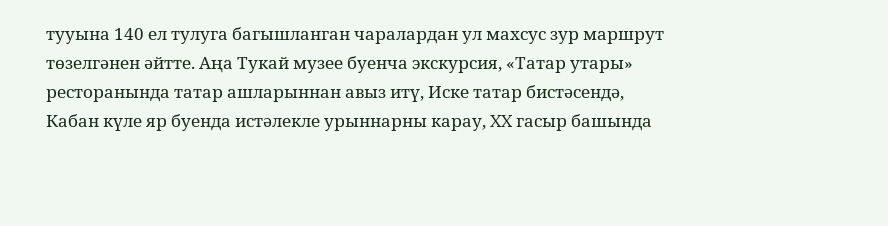тууына 140 ел тулуга багышланган чаралардан ул махсус зур маршрут төзелгәнен әйтте. Аңа Тукай музее буенча экскурсия, «Татар утары» ресторанында татар ашларыннан авыз итү, Иске татар бистәсендә, Кабан күле яр буенда истәлекле урыннарны карау, XX гасыр башында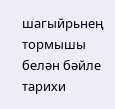шагыйрьнең тормышы белән бәйле тарихи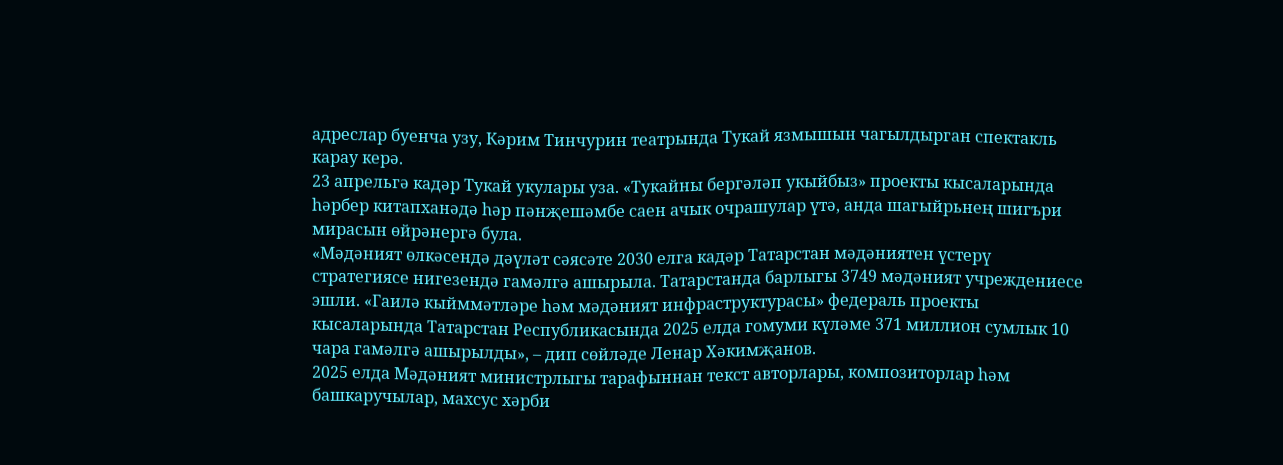адреслар буенча узу, Кәрим Тинчурин театрында Тукай язмышын чагылдырган спектакль карау керә.
23 апрельгә кадәр Тукай укулары уза. «Тукайны бергәләп укыйбыз» проекты кысаларында һәрбер китапханәдә һәр пәнҗешәмбе саен ачык очрашулар үтә, анда шагыйрьнең шигъри мирасын өйрәнергә була.
«Мәдәният өлкәсендә дәүләт сәясәте 2030 елга кадәр Татарстан мәдәниятен үстерү стратегиясе нигезендә гамәлгә ашырыла. Татарстанда барлыгы 3749 мәдәният учреждениесе эшли. «Гаилә кыйммәтләре һәм мәдәният инфраструктурасы» федераль проекты кысаларында Татарстан Республикасында 2025 елда гомуми күләме 371 миллион сумлык 10 чара гамәлгә ашырылды», – дип сөйләде Ленар Хәкимҗанов.
2025 елда Мәдәният министрлыгы тарафыннан текст авторлары, композиторлар һәм башкаручылар, махсус хәрби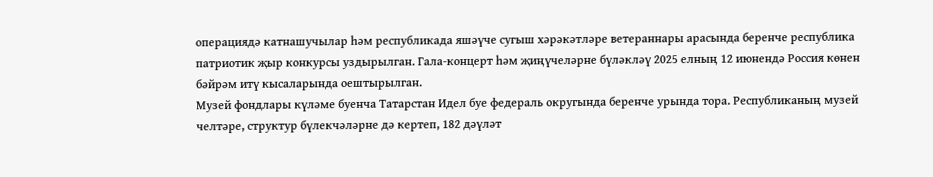операциядә катнашучылар һәм республикада яшәүче сугыш хәрәкәтләре ветераннары арасында беренче республика патриотик җыр конкурсы уздырылган. Гала-концерт һәм җиңүчеләрне бүләкләү 2025 елның 12 июнендә Россия көнен бәйрәм итү кысаларында оештырылган.
Музей фондлары күләме буенча Татарстан Идел буе федераль округында беренче урында тора. Республиканың музей челтәре, структур бүлекчәләрне дә кертеп, 182 дәүләт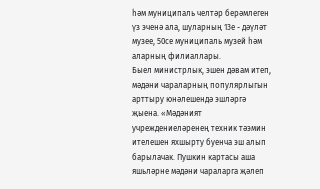һәм муниципаль челтәр берәмлеген үз эченә ала, шуларның 13е - дәүләт музее, 50се муниципаль музей һәм аларның филиаллары.
Быел министрлык, эшен дәвам итеп, мәдәни чараларның популярлыгын арттыру юнәлешендә эшләргә җыена. «Мәдәният учреждениеләренең техник тәэмин ителешен яхшырту буенча эш алып барылачак. Пушкин картасы аша яшьләрне мәдәни чараларга җәлеп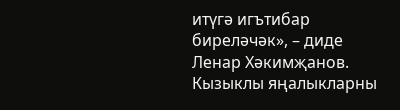итүгә игътибар биреләчәк», – диде Ленар Хәкимҗанов.
Кызыклы яңалыкларны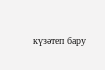күзәтеп бару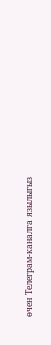өчен Телеграм-каналга язылыгыз